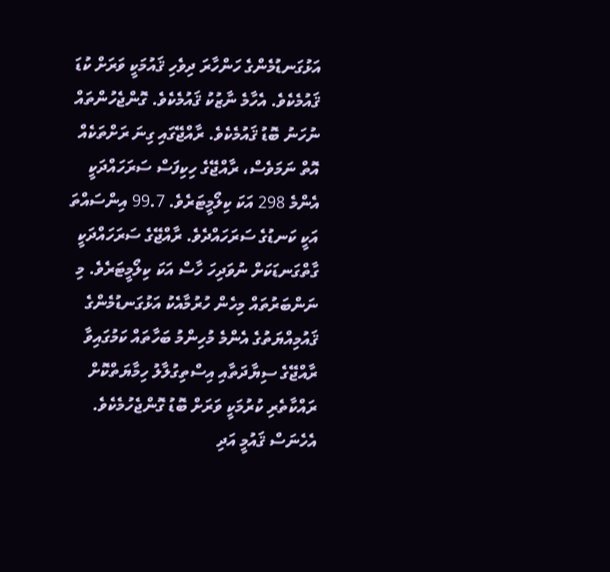އަޅުގަނޑުމެންގެ ހަންހާރަ ދިވެހި ޤައުމަކީ ވަރަށް ކުޑަ ޤައުމެކެވެ. އެހާމެ ނާޒުކު ޤައުމެކެވެ. ގޮންޖެހުންތައް ނުހަނު ބޮޑު ޤައުމެކެވެ. ރާއްޖޭގައި ގިނަ ރަށްތަކެއް އޮތް ނަމަވެސް، ރާއްޖޭގެ ހިކިފަސް ސަރަހައްދަކީ އެންމެ 298 އަކަ ކިލޯމީޓަރެވެ. 99.7 އިންސައްތަ އަކީ ކަނޑުގެ ސަރަހައްދެވެ. ރާއްޖޭގެ ސަރަހައްދަކީ ގާތްގަނޑަކަށް ނުވަދިހަ ހާސް އަކަ ކިލޯމީޓަރެވެ. މި ނަންބަރުތައް މިހެން ހުރުމާއެކު އަޅުގަނޑުމެންގެ ޤައުމިއްޔަތުގެ އެންމެ މުހިންމު ބަހާތައް ކަމުގައިވާ ރާއްޖޭގެ ސިޔާދަތާއި އިސްތިގުލާލު ހިމާޔަތްކޮށް ރައްކާތެރި ކުރުމަކީ ވަރަށް ބޮޑު ގޮންޖެހުމެކެވެ. އެހެނަސް ޤައުމީ އަދި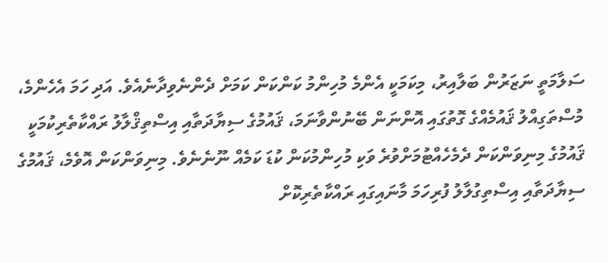ސަލާމަތީ ނަޒަރުން ބަލާއިރު، މިކަމަކީ އެންމެ މުހިންމު ކަންކަން ކަމަށް ދެންނެވިދާނެއެވެ. އަދި ހަމަ އެހެންމެ، މުސްތަގިއްލު ޤައުމެއްގެ ގޮތުގައި އޮންނަން ބޭނުންވާނަމަ، ޤައުމުގެ ސިޔާދަތާއި އިސްތިޤްލާލު ރައްކާތެރިކުމަކީ ޤައުމުގެ މިނިވަންކަން ދެމެހެއްޓުމަށްވުރެ ވަކި މުހިންމުކަން ކުޑަ ކަމެއް ނޫނެނެވެ. މިނިވަންކަން އޮވެމެ، ޤައުމުގެ ސިޔާދަތާއި އިސްތިގުލާލު ފުރިހަމަ މާނައިގައި ރައްކާތެރިކޮށް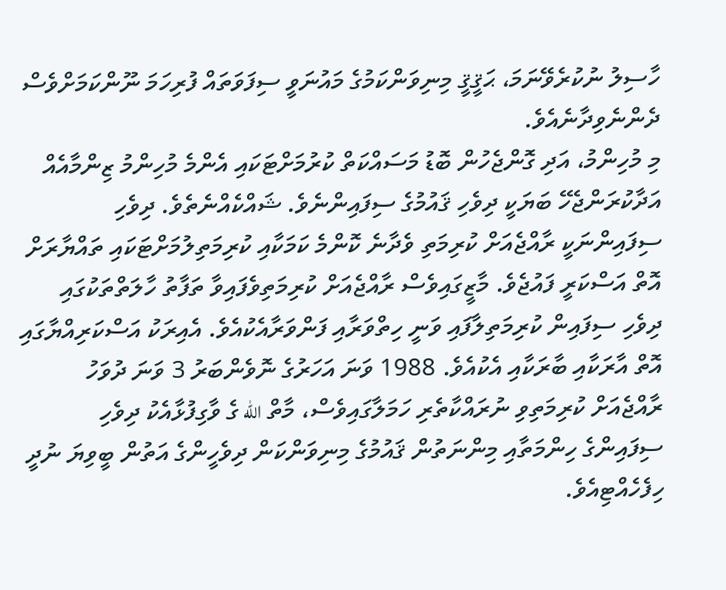ހާސިލު ނުކުރެވޭނަމަ، ޙަޤީޤީ މިނިވަންކަމުގެ މައުނަވީ ސިފަވަތައް ފުރިހަމަ ނޫންކަމަށްވެސް ދެންނެވިދާނެއެވެ.
މި މުހިންމު، އަދި ގޮންޖެހުން ބޮޑު މަސައްކަތް ކުރުމަށްޓަކައި އެންމެ މުހިންމު ޒިންމާއެއް އަދާކުރަންޖެހޭ ބަޔަކީ ދިވެހި ޤައުމުގެ ސިފައިންނެވެ. ޝައްކެއްނެތެވެ. ދިވެހި ސިފައިންނަކީ ރާއްޖެއަށް ކުރިމަތި ވެދާނެ ކޮންމެ ކަމަކާއި ކުރިމަތިލުމަށްޓަކައި ތައްޔާރަށް އޮތް އަސްކަރީ ފައުޖެވެ. މާޒީގައިވެސް ރާއްޖެއަށް ކުރިމަތިވެފައިވާ ތަފާތު ހާލަތްތަކުގައި ދިވެހި ސިފައިން ކުރިމަތިލާފައި ވަނީ ހިތްވަރާއި ފަންވަރާއެކުއެވެ. އެއިރަކު އަސްކަރިއްޔާގައި އޮތް އާރަކާއި ބާރަކާއި އެކުއެވެ. 1988 ވަނަ އަހަރުގެ ނޮވެންބަރު 3 ވަނަ ދުވަހު ރާއްޖެއަށް ކުރިމަތިވި ނުރައްކާތެރި ހަމަލާގައިވެސް، މާތް الله ގެ ވާގިފުޅާއެކު ދިވެހި ސިފައިންގެ ހިންމަތާއި މިންނަތުން ޤައުމުގެ މިނިވަންކަން ދިވެހީންގެ އަތުން ބީވިޔަ ނުދީ ހިފެހެއްޓިއެވެ.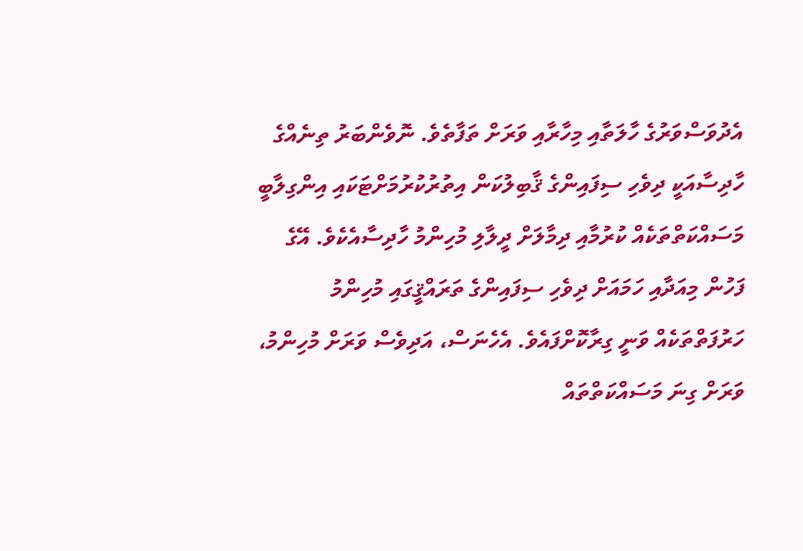އެދުވަސްވަރުގެ ހާލަތާއި މިހާރާއި ވަރަށް ތަފާތެވެ. ނޮވެންބަރު ތިނެއްގެ ހާދިސާއަކީ ދިވެހި ސިފައިންގެ ޤާބިލުކަން އިތުރުކުރުމަށްޓަކައި އިންގިލާބީ މަސައްކަތްތަކެއް ކުރުމާއި ދިމާލަށް ދީލާލި މުހިންމު ހާދިސާއެކެވެ. އޭގެ ފަހުން މިއަދާއި ހަމައަށް ދިވެހި ސިފައިންގެ ތަރައްޤީގައި މުހިންމު ހަރުފަތްތަކެއް ވަނީ ގިރާކޮށްފައެވެ. އެހެނަސް، އަދިވެސް ވަރަށް މުހިންމު، ވަރަށް ގިނަ މަސައްކަތްތައް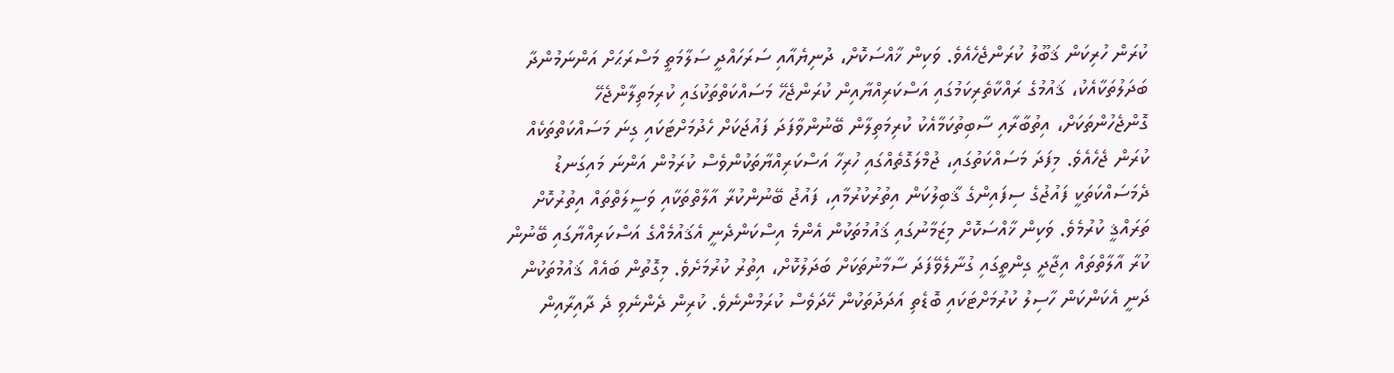ކުރަން ހުރިކަން ޤަބޫލު ކުރަންޖެހެއެވެ. ވަކިން ޚާއްސަކޮށް، ދުނިޔެއާއި ސަރަހައްދީ ސަލާމަތީ މަސްރަޙަށް އަންނަމުންދާ ބަދަލުތަކާއެކު، ޤައުމުގެ ރައްކާތެރިކަމުގައި އަސްކަރިއްޔާއިން ކުރަންޖެހޭ މަސައްކަތްތަކުގައި ކުރިމަތިލާންޖެހޭ ގޮންޖެހުންތަކަށް، އިތުބާރާއި ސާބިތުކަމާއެކު ކުރިމަތިލާން ބޭނުންވާފަދަ ފައުޖަކަށް ހެދުމަށްޓަކައި ގިނަ މަސައްކަތްތަކެއް ކުރަން ޖެހެއެވެ. މިފަދަ މަސައްކަތުގައި، ޖުމްލަގޮތެއްގައި ހުރިހާ އަސްކަރިއްޔާތަކުންވެސް ކުރަމުން އަންނަ މައިގަނޑު ދެމަސައްކަތަކީ ފައުޖުގެ ސިފައިންގެ ޤާބިލުކަން އިތުރުކުރުމާއި، ފައުޖު ބޭނުންކުރާ އާލާތްތަކާއި ވަސީލަތްތައް އިތުރުކޮށް ތަރައްޤީ ކުރުމެވެ. ވަކިން ޚާއްސަކޮށް މިޒަމާނުގައި ޤައުމުތަކުން އެންމެ އިސްކަންދެނީ އެޤައުމެއްގެ އަސްކަރިއްޔާގައި ބޭނުން ކުރާ އާލާތްތައް އިޖާދީ ގިންތީގައި ގުނާލެވޭފަދަ ސާމާނުތަކަށް ބަދަލުކޮށް، އިތުރު ކުރުމަށެވެ. މިގޮތުން ބައެއް ޤައުމުތަކުން ދަނީ އެކަންކަން ހާސިލު ކުރުމަށްޓަކައި ބޮޑެތި އަދަދުތަކުން ހޭދަވެސް ކުރަމުންނެވެ. ކުރިން ދެންނެވި ދެ ދާއިރާއިން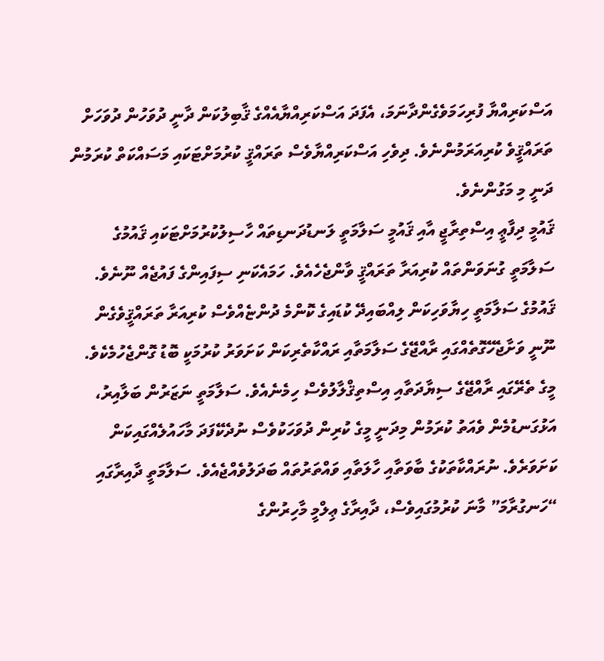އަސްކަރިއްޔާ ފުރިހަމަވެގެންދާނަމަ، އެފަދަ އަސްކަރިއްޔާއެއްގެ ޤާބިލުކަން ދާނީ ދުވަހުން ދުވަހަށް ތަރައްޤީވެ ކުރިއަރަމުންނެވެ. ދިވެހި އަސްކަރިއްޔާވެސް ތަރައްޤީ ކުރުމަށްޓަކައި މަސައްކަތް ކުރަމުން ދަނީ މި މަގުންނެވެ.
ޤައުމީ ދިފާޢީ އިސްތިރާޖީ އާއި ޤައުމީ ސަލާމަތީ ލަނޑުދަނޑިތައް ހާސިލުކުރުމަށްޓަކައި ޤައުމުގެ ސަލާމަތީ ގުނަވަންތައް ކުރިއަރާ ތަރައްޤީ ވާންޖެހެއެވެ. ހަމައެކަނި ސިފައިންގެ ފައުޖެއް ނޫނެވެ. ޤައުމުގެ ސަލާމަތީ ހިޔާވަހިކަން ލިއްބައިދޭ ކުޑައިގެ ކޮންމެ ދުންޏެއްވެސް ކުރިއަރާ ތަރައްޤީވެގެން ނޫނީ ވަށާޖެހޭގޮތެއްގައި ރާއްޖޭގެ ސަލާމަތާއި ރައްކާތެރިކަން ކަށަވަރު ކުރުމަކީ ބޮޑު ގޮންޖެހުމެކެވެ. މީގެ ތެރޭގައި ރާއްޖޭގެ ސިޔާދަތާއި އިސްތިޤްލާލުވެސް ހިމެނެއެވެ. ސަލާމަތީ ނަޒަރުން ބަލާއިރު، އަޅުގަނޑުމެން ވެއަތު ކުރަމުން މިދަނީ މީގެ ކުރިން ދުވަހަކުވެސް ނުދެކޭފަދަ މާހައުލެއްގައިކަން ކަށަވަރެވެ. ނުރައްކާތަކުގެ ބާވަތާއި ހާލަތާއި ވައްތަރުތައް ބަދަލުވެއްޖެއެވެ. ސަލާމަތީ ދާއިރާގައި “ހަނގުރާމަ” މާނަ ކުރުމުގައިވެސް، ދާއިރާގެ ޢިލްމީ މާހިރުންގެ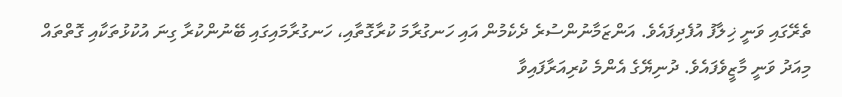ތެރޭގައި ވަނީ ޚިލާފު އުފެދިފައެވެ. އަންޒަމާނުންސުރެ ދެކެމުން އައި ހަނގުރާމަ ކުރާގޮތާއި، ހަނގުރާމައިގައި ބޭނުންކުރާ ގިނަ އުކުޅުތަކާއި ގޮތްތައް މިއަދު ވަނީ މާޒީވެފައެވެ. ދުނިޔޭގެ އެންމެ ކުރިއަރާފައިވާ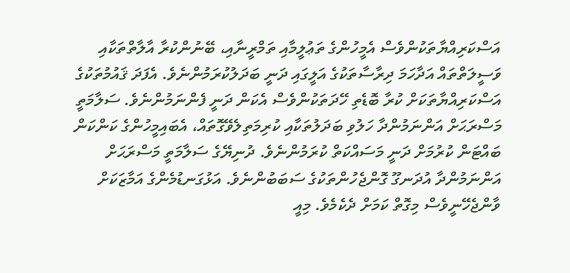އަސްކަރިއްޔާތަކުންވެސް އެމީހުންގެ ތަޢުލީމާއި ތަމްރީނާއި، ބޭނުންކުރާ އާލާތްތަކާއި ވަސީލަތްތައް އަދާހަމަ ދިރާސާތަކުގެ އަލީގައި ދަނީ ބަދަލުކުރަމުންނެވެ. އެފަދަ ޤައުމުތަކުގެ އަސްކަރިއްޔާތަކަށް ކުރާ ބޮޑެތި ހޭދަތަކުންވެސް އެކަން ދަނީ ފެންނަމުންނެވެ. ސަލާމަތީ މަސްރަޙަށް އަންނަމުންދާ ހަލުވި ބަދަލުތަކާއި ކުރިމަތިލެވޭގޮތައް، އެބައިމީހުންގެ ކަންކަން ބައްޓަން ކުރުމަށް ދަނީ މަސައްކަތް ކުރަމުންނެވެ. ދުނިޔޭގެ ސަލާމަތީ މަސްރަޙަށް އަންނަމުންދާ އުދަނގޫ ގޮންޖެހުންތަކުގެ ސަބަބުންނެވެ. އަޅުގަނޑުމެންގެ އަމާޒަކަށް ވާންޖެހޭނީވެސް މިގޮތް ކަމަށް ދެކެމެވެ. މިއީ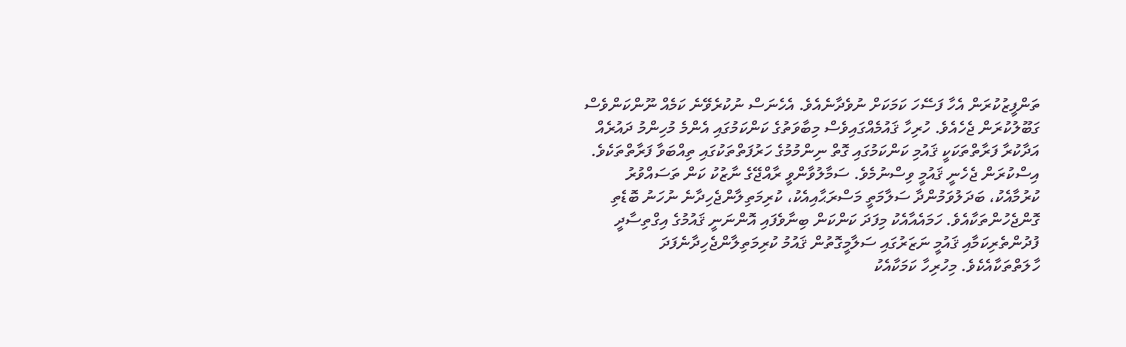ތަންފީޒުކުރަން އެހާ ފަސޭހަ ކަމަކަށް ނުވެދާނެއެވެ. އެހެނަސް ނުކުރެވޭނެ ކަމެއް ނޫންކަންވެސް ގަބޫލުކުރަން ޖެހެއެވެ. ހުރިހާ ޤައުމެއްގައިވެސް މިބާވަތުގެ ކަންކަމުގައި އެންމެ މުހިންމު ދައުރެއް އަދާކުރާ ފަރާތްތަކަކީ ޤައުމި ކަންކަމުގައި ގޮތް ނިންމުމުގެ ހަރުފަތްތަކުގައި ތިއްބަވާ ފަރާތްތަކެވެ. އިސްކުރަން ޖެހެނީ ޤައުމީ ވިސްނުމެވެ. ސަމާލުވާންވީ ރާއްޖޭގެ ނާޒުކު ކަން ތަސައްވުރު ކުރުމާއެކު، ބަދަލުވަމުންދާ ސަލާމަތީ މަސްރަޙާއިއެކު، ކުރިމަތިލާންޖެހިދާނެ ނުހަނު ބޮޑެތި ގޮންޖެހުންތަކާއެވެ. ހަމައެއާއެކު މިފަދަ ކަންކަން ބިނާވެފައި އޮންނަނީ ޤައުމުގެ އިގްތިސާދީ ފުދުންތެރިކަމާއި ޤައުމީ ނަޒަރުގައި ސަލާމީގޮތުން ޤައުމު ކުރިމަތިލާންޖެހިދާނެފަދަ ހާލަތްތަކާއެކެވެ. މިހުރިހާ ކަމަކާއެކު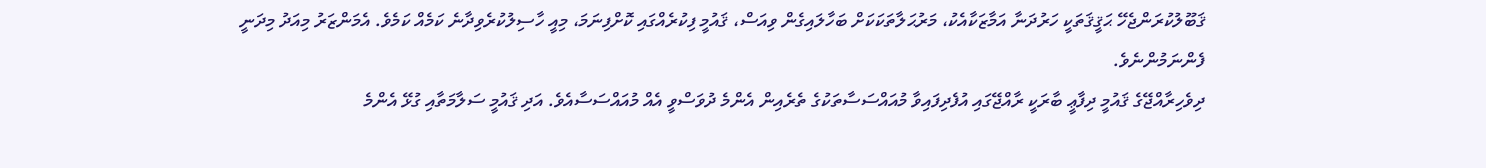ޤަބޫލުކުރަންޖެހޭ ޙަޤީޤަތަކީ ހަރުދަނާ އަމާޒަކާއެކު، މަރުޙަލާތަކަކަށް ބަހާލައިގެން ވިއަސް، ޤައުމީ ފިކުރެއްގައި ކޮށްފިނަމަ، މިއީ ހާސިލުކުރެވިދާނެ ކަމެއް ކަމެވެ. އެމަންޒަރު މިއަދު މިދަނީ ފެންނަމުންނެވެ.
ދިވެހިރާއްޖޭގެ ޤައުމީ ދިފާޢީ ބާރަކީ ރާއްޖޭގައި އުފެދިފައިވާ މުއައްސަސާތަކުގެ ތެރެއިން އެންމެ ދުވަސްވީ އެއް މުއައްސަސާއެވެ. އަދި ޤައުމީ ސަލާމަތާއި ގުޅޭ އެންމެ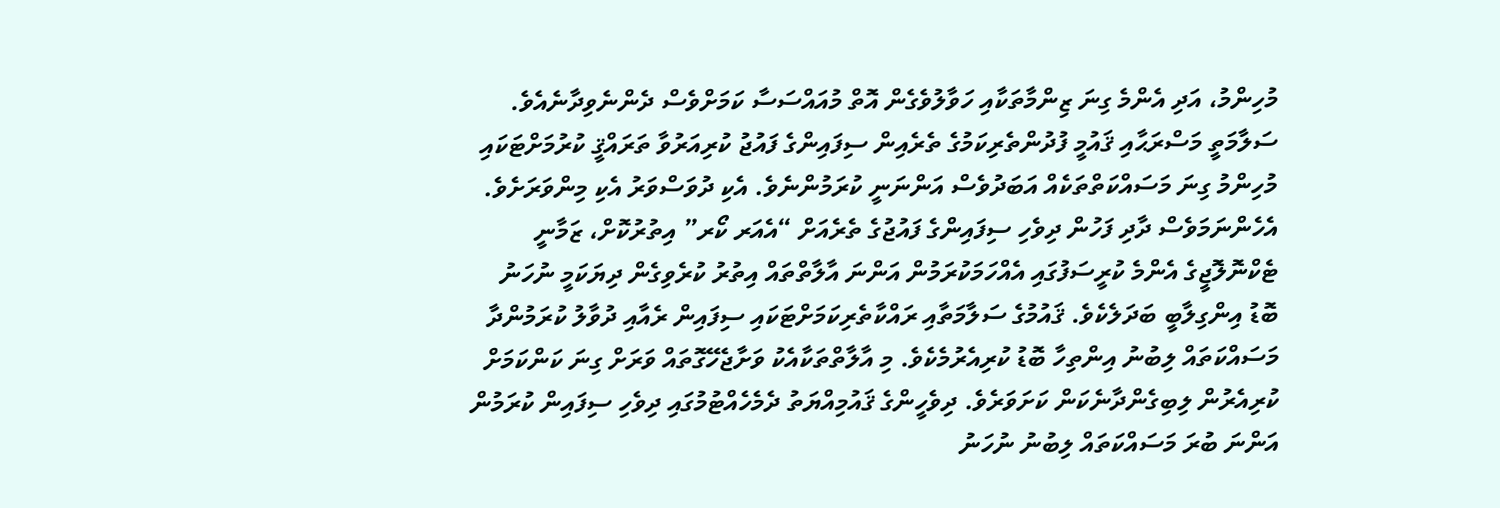މުހިންމު، އަދި އެންމެ ގިނަ ޒިންމާތަކާއި ހަވާލުވެގެން އޮތް މުއައްސަސާ ކަމަށްވެސް ދެންނެވިދާނެއެވެ. ސަލާމަތީ މަސްރަޙާއި ޤައުމީ ފުދުންތެރިކަމުގެ ތެރެއިން ސިފައިންގެ ފައުޖު ކުރިއަރުވާ ތަރައްޤީ ކުރުމަށްޓަކައި މުހިންމު ގިނަ މަސައްކަތްތަކެއް އަބަދުވެސް އަންނަނީ ކުރަމުންނެވެ. އެކި ދުވަސްވަރު އެކި މިންވަރަށެވެ. އެހެންނަމަވެސް ދާދި ފަހުން ދިވެހި ސިފައިންގެ ފައުޖުގެ ތެރެއަށް “އެއަރ ކޯރ” އިތުރުކޮށް، ޒަމާނީ ޓެކްނޮލޮޖީގެ އެންމެ ކުރީސަފުގައި އެއްހަމަކުރަމުން އަންނަ އާލާތްތައް އިތުރު ކުރެވިގެން ދިޔަކަމީ ނުހަނު ބޮޑު އިންގިލާބީ ބަދަލެކެވެ. ޤައުމުގެ ސަލާމަތާއި ރައްކާތެރިކަމަށްޓަކައި ސިފައިން ރެއާއި ދުވާލު ކުރަމުންދާ މަސައްކަތައް ލިބުނު އިންތިހާ ބޮޑު ކުރިއެރުމެކެވެ. މި އާލާތްތަކާއެކު ވަށާޖެހޭގޮތައް ވަރަށް ގިނަ ކަންކަމަށް ކުރިއެރުން ލިބިގެންދާނެކަން ކަށަވަރެވެ. ދިވެހީންގެ ޤައުމިއްޔަތު ދެމެހެއްޓުމުގައި ދިވެހި ސިފައިން ކުރަމުން އަންނަ ބުރަ މަސައްކަތައް ލިބުނު ނުހަނު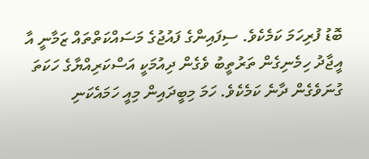ބޮޑު ފުރިހަމަ ކަމެކެވެ. ސިފައިންގެ ފައުޖުގެ މަސައްކަތްތައް ޒަމާނީ އާ އީޖާދު ހިމެނިގެން ތަރުތީބު ވެގެން ދިއުމަކީ އަސްކަރިއްޔާގެ ހަކަތަ ގުނަވެގެން ދާނެ ކަމެކެވެ. ހަމަ މިބީދައިން މިއީ ހަމައެކަނި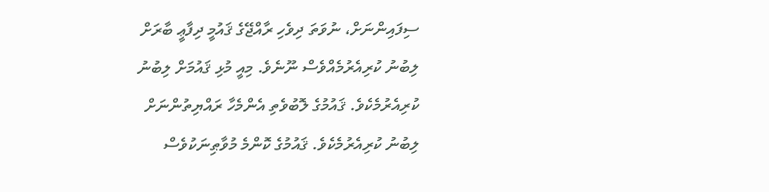ސިފައިންނަށް، ނުވަތަ ދިވެހި ރާއްޖޭގެ ޤައުމީ ދިފާޢީ ބާރަށް ލިބުނު ކުރިއެރުމެއްވެސް ނޫނެވެ. މިއީ މުޅި ޤައުމަށް ލިބުނު ކުރިއެރުމެކެވެ. ޤައުމުގެ ލޮބުވެތި އެންމެހާ ރައްޔިތުންނަށް ލިބުނު ކުރިއެރުމެކެވެ. ޤައުމުގެ ކޮންމެ މުވާޠިނަކުވެސް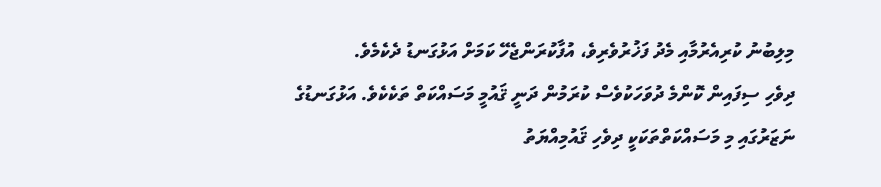މިލިބުނު ކުރިއެރުމާއި މެދު ފަޚުރުވެރިވެ، އުފާކުރަންޖެހޭ ކަމަށް އަޅުގަނޑު ދެކެމެވެ.
ދިވެހި ސިފައިން ކޮންމެ ދުވަހަކުވެސް ކުރަމުން ދަނީ ޤައުމީ މަސައްކަތް ތަކެކެވެ. އަޅުގަނޑުގެ ނަޒަރުގައި މި މަސައްކަތްތަކަކީ ދިވެހި ޤައުމިއްޔަތު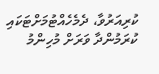ކުރިއަރުވާ، ދެމެހެއްޓުމަށްޓަކައި ކުރަމުންދާ ވަރަށް މުހިންމު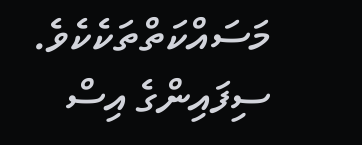މަސައްކަތްތަކެކެވެ. ސިފައިންގެ އިސް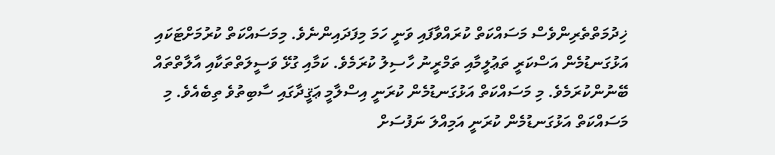ޚިދުމަތްތެރިންވެސް މަސައްކަތް ކުރައްވާފައި ވަނީ ހަމަ މިފަދައިންނެވެ. މިމަސައްކަތް ކުރުމަށްޓަކައި އަޅުގަނޑުމެން އަސްކަރީ ތަޢުލީމާއި ތަމްރީނު ހާސިލު ކުރަމެވެ. ކަމާއި ގުޅޭ ވަސީލަތްތަކާއި އާލާތްތައް ބޭނުންކުރަމެވެ. މި މަސައްކަތް އަޅުގަނޑުމެން ކުރަނީ އިސްލާމީ ޢަޤީދާގައި ސާބިތުވެ ތިބެއެވެ. މި މަސައްކަތް އަޅުގަނޑުމެން ކުރަނީ އަމިއްލަ ނަފުސަށް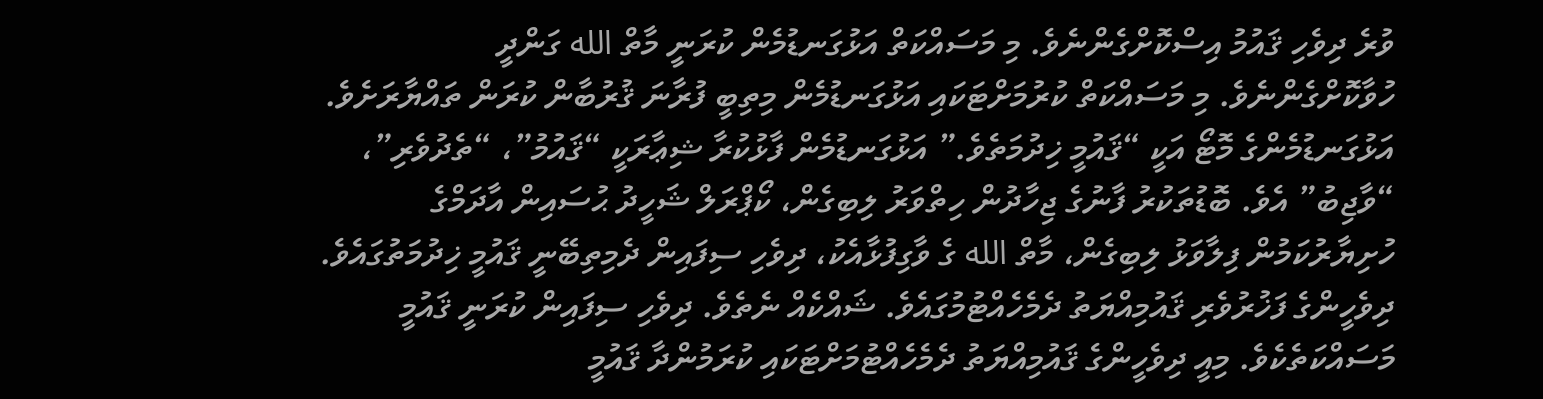ވުރެ ދިވެހި ޤައުމު އިސްކޮށްގެންނެވެ. މި މަސައްކަތް އަޅުގަނޑުމެން ކުރަނީ މާތް الله ގަންދީ ހުވާކޮށްގެންނެވެ. މި މަސައްކަތް ކުރުމަށްޓަކައި އަޅުގަނޑުމެން މިތިބީ ފުރާނަ ޤުރުބާން ކުރަން ތައްޔާރަށެވެ. އަޅުގަނޑުމެންގެ މޮޓޯ އަކީ “ޤައުމީ ޚިދުމަތެވެ.” އަޅުގަނޑުމެން ފާޅުކުރާ ޝިޢާރަކީ “ޤައުމު”، “ތެދުވެރި”، “ވާޖިބު” އެވެ. ބޮޑުތަކުރު ފާނުގެ ޖިހާދުން ހިތްވަރު ލިބިގެން، ކޯޕްރަލް ޝަހީދު ޙުސައިން އާދަމްގެ ހުށިޔާރުކަމުން ފިލާވަޅު ލިބިގެން، މާތް الله ގެ ވާގިފުޅާއެކު، ދިވެހި ސިފައިން ދެމިތިބޭނީ ޤައުމީ ޚިދުމަތުގައެވެ. ދިވެހީންގެ ފަޚުރުވެރި ޤައުމިއްޔަތު ދެމެހެއްޓުމުގައެވެ. ޝައްކެއް ނެތެވެ. ދިވެހި ސިފައިން ކުރަނީ ޤައުމީ މަސައްކަތެކެވެ. މިއީ ދިވެހީންގެ ޤައުމިއްޔަތު ދެމެހެއްޓުމަށްޓަކައި ކުރަމުންދާ ޤައުމީ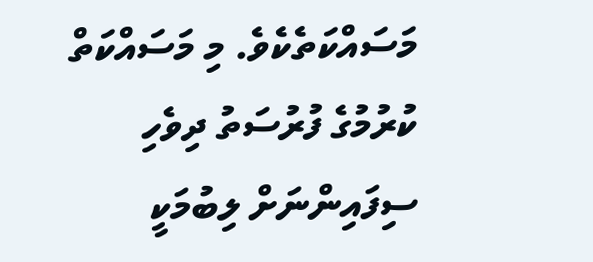މަސައްކަތެކެވެ. މި މަސައްކަތް ކުރުމުގެ ފުރުސަތު ދިވެހި ސިފައިންނަށް ލިބުމަކީ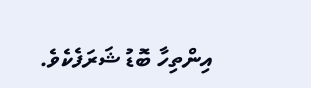އިންތިހާ ބޮޑު ޝަރަފެކެވެ.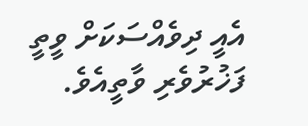އެއީ ދިވެއްސަކަށް ވީތީ ފަޚުރުވެރި ވާތީއެވެ.